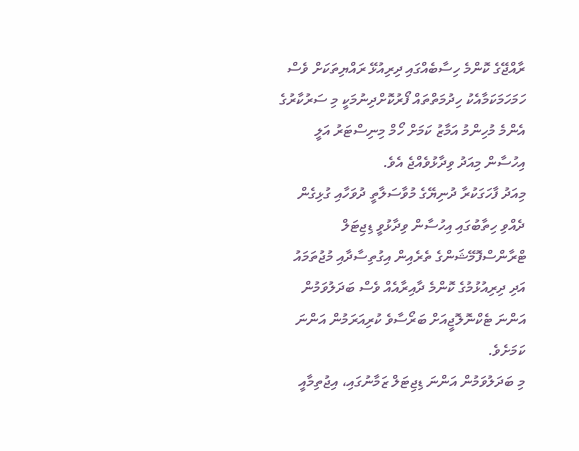ރާއްޖޭގެ ކޮންމެ ހިސާބެއްގައި ދިރިއުޅޭ ރައްޔިތަކަށް ވެސް ހަމަހަމަކަމާއެކު ހިދުމަތްތައް ފޯރުކޮށްދިނުމަކީ މި ސަރުކާރުގެ އެންމެ މުހިންމު އަމާޒު ކަމަށް ހޯމް މިނިސްޓަރު އަލީ އިހުސާން މިއަދު ވިދާޅުވެއްޖެ އެވެ.
މިއަދު ފާހަގަކުރާ ދުނިޔޭގެ މުވާސަލާތީ ދުވަހާއި ގުޅިގެން ދެއްވި ހިތާބުގައި އިހުސާން ވިދާޅުވީ ޑިޖިޓަލް ޓްރާންސްފޮމޭޝަންގެ ތެރެއިން އިގުތިސާދާއި މުޖުތަމައު އަދި ދިރިއުޅުމުގެ ކޮންމެ ދާއިރާއެއް ވެސް ބަދަލުވަމުން އަންނަ ޓެކްނޮލޮޖީއަށް ބަރޯސާވެ ކުރިއަރަމުން އަންނަ ކަމަށެވެ.
މި ބަދަލުވަމުން އަންނަ ޑިޖިޓަލް ޒަމާނުގައި، އިޖުތިމާއީ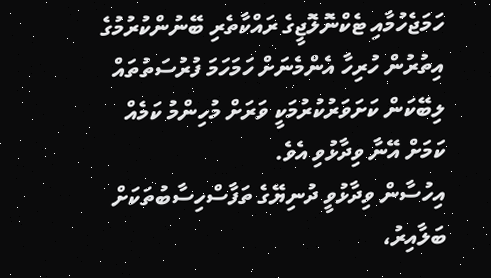ހަމަޖެހުމާއި ޓެކްނޮލޮޖީގެ ރައްކާތެރި ބޭނުންކުރުމުގެ އިތުރުން ހުރިހާ އެންމެނަށް ހަމަހަމަ ފުރުސަތުތައް ލިބޭކަން ކަށަވަރުކުރުމަކީ ވަރަށް މުހިންމު ކަމެއް ކަމަށް އޭނާ ވިދާޅުވި އެވެ.
އިހުސާން ވިދާޅުވީ ދުނިޔޭގެ ތަފާސްހިސާބުތަކަށް ބަލާއިރު،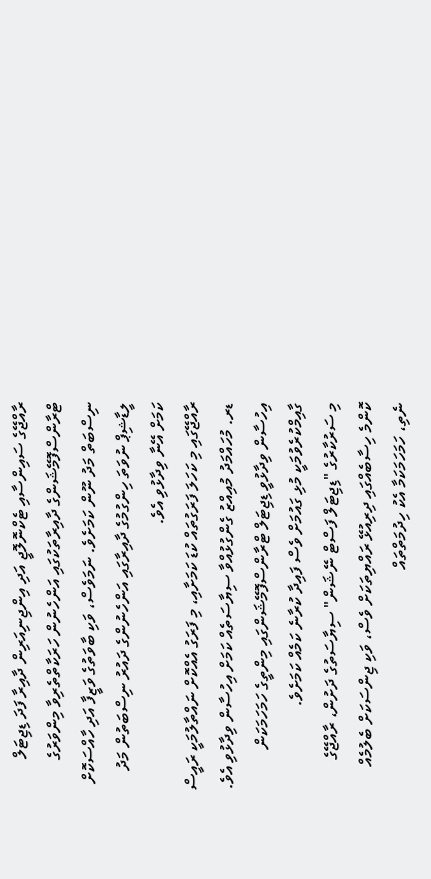ރާއްޖޭގެ ސައިންސާއި ޓެކްނޮލޮޖީ އަދި އިންޖިނިއަރިން ދާއިރާ ފަދަ ޑިޖިޓަލް ޓްރާންސްފޮމޭޝަންގެ ދާއިރާތަކުގައި އަންހެނުން ހަރަކާތްތެރިވާ މިންވަރުގެ ނިސްބަތް މަދު ނޫން ކަމަށެވެ. ނަމަވެސް، ވަކި ބާވަތުގެ ވަޒީފާ އަދި ހާއްސަކޮށް ލީޑާޝިޕް ނުވަތަ ހިންގުމުގެ ދާއިރާގައި އަންހެނުންގެ ދައުރު ނިސްބަތުން މަދު ކަމަށް އޭނާ ވިދާޅުވި އެވެ.
ރާއްޖޭގައި މި ކަހަލަ ފަރަގުތައް ކުޑަ ކަމަށާއި، މި ފަރަގު އެއްކޮށް ނައްތާލުމަކީ ރައީސް ޑރ. މުހައްމަދު މުއިއްޒު ގެންގުޅުއްވާ ސިޔާސަތެއް ކަމަށް އިހުސާން ވިދާޅުވި އެވެ.
އިހުސާން ވިދާޅުވީ ޑިޖިޓަލް ޓްރާންސްފޮމޭޝަންގައި މިންތީގެ ހަމަހަމަކަން ގާއިމްކުރެވުމަކީ މުޅި ގައުމަށް ވެސް ފައިދާ ކުރާނެ ކަމެއް ކަމަށެވެ.
މި ސަރުކާރުގެ "ޑިޖިޓަލް ފަސްޓް ނޭޝަން" ސިޔާސަތުގެ ދަށުން، ރާއްޖޭގެ ކޮންމެ ހިސާބެއްގައި ދިރިއުޅޭ ރައްޔިތަކަށް ވެސް، ވަކި ޖިންސަކަށް ބެލުމެއް ނެތި، ހަމަހަމަކަމާ އެކު ހިދުމަތްތައް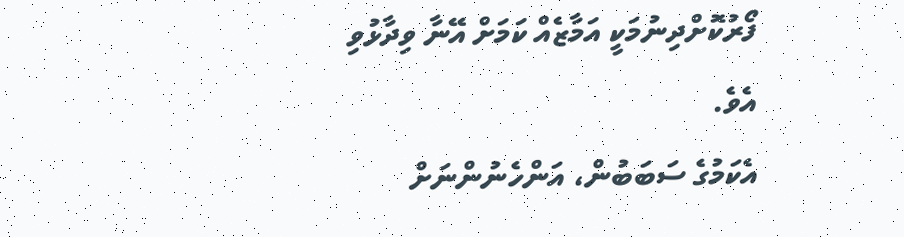ފޯރުކޮށްދިނުމަކީ އަމާޒެއް ކަމަށް އޭނާ ވިދާޅުވި އެވެ.
އެކަމުގެ ސަބަބުން، އަންހެނުންނަށް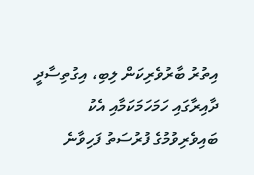އިތުރު ބާރުވެރިކަން ލިބި، އިގުތިސާދީ ދާއިރާގައި ހަމަހަމަކަމާއި އެކު ބައިވެރިވުމުގެ ފުރުސަތު ފަހިވާނެ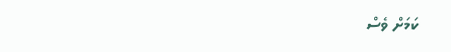ކަމަށް ވެސް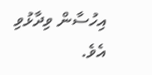އިހުސާން ވިދާޅުވި އެވެ.